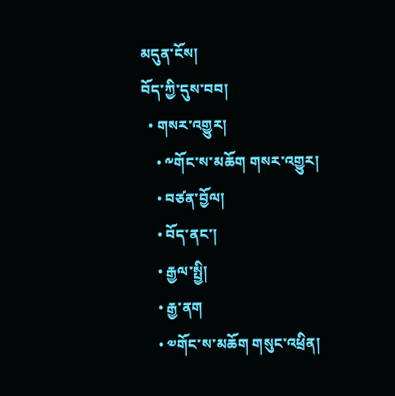མདུན་ངོས།
བོད་ཀྱི་དུས་བབ།
  • གསར་འགྱུར།
    • ༸གོང་ས་མཆོག གསར་འགྱུར།
    • བཙན་བྱོལ།
    • བོད་ནང་།
    • རྒྱལ་སྤྱི།
    • རྒྱ་ནག
    • ༧གོང་ས་མཆོག གསུང་འཕྲིན།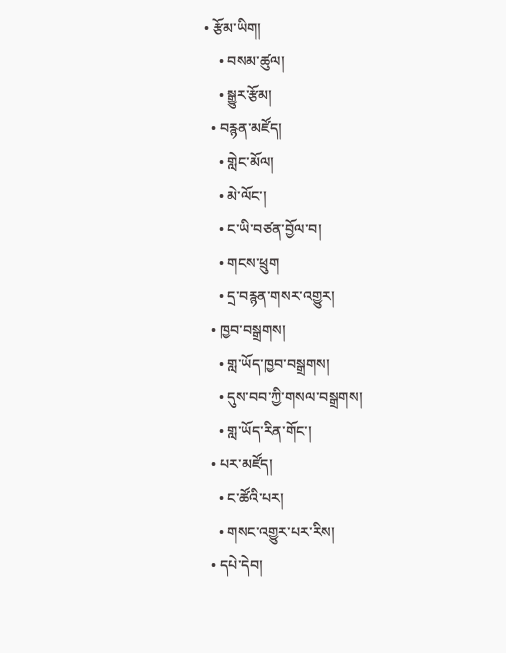• རྩོམ་ཡིག།
    • བསམ་ཚུལ།
    • སྒྱུར་རྩོམ།
  • བརྙན་མཛོད།
    • གླེང་མོལ།
    • མེ་ལོང་།
    • ང་ཡི་བཙན་བྱོལ་བ།
    • གངས་ཕྲུག
    • དྲ་བརྙན་གསར་འགྱུར།
  • ཁྱབ་བསྒྲགས།
    • གླ་ཡོད་ཁྱབ་བསྒྲགས།
    • དུས་བབ་ཀྱི་གསལ་བསྒྲགས།
    • གླ་ཡོད་རིན་གོང་།
  • པར་མཛོད།
    • ང་ཚོའི་པར།
    • གསང་འགྱུར་པར་རིས།
  • དཔེ་དེབ།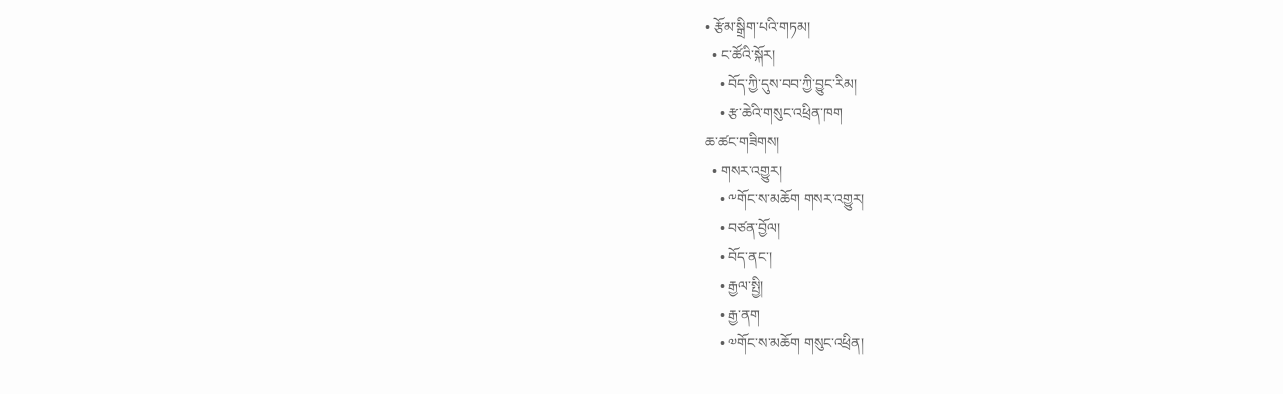• རྩོམ་སྒྲིག་པའི་གཏམ།
  • ང་ཚོའི་སྐོར།
    • བོད་ཀྱི་དུས་བབ་ཀྱི་བྱུང་རིམ།
    • རྩ་ཆེའི་གསུང་འཕྲིན་ཁག
ཆ་ཚང་གཟིགས།
  • གསར་འགྱུར།
    • ༸གོང་ས་མཆོག གསར་འགྱུར།
    • བཙན་བྱོལ།
    • བོད་ནང་།
    • རྒྱལ་སྤྱི།
    • རྒྱ་ནག
    • ༧གོང་ས་མཆོག གསུང་འཕྲིན།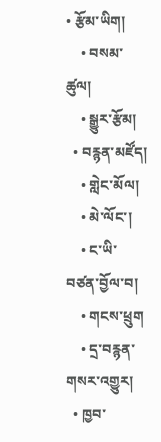• རྩོམ་ཡིག།
    • བསམ་ཚུལ།
    • སྒྱུར་རྩོམ།
  • བརྙན་མཛོད།
    • གླེང་མོལ།
    • མེ་ལོང་།
    • ང་ཡི་བཙན་བྱོལ་བ།
    • གངས་ཕྲུག
    • དྲ་བརྙན་གསར་འགྱུར།
  • ཁྱབ་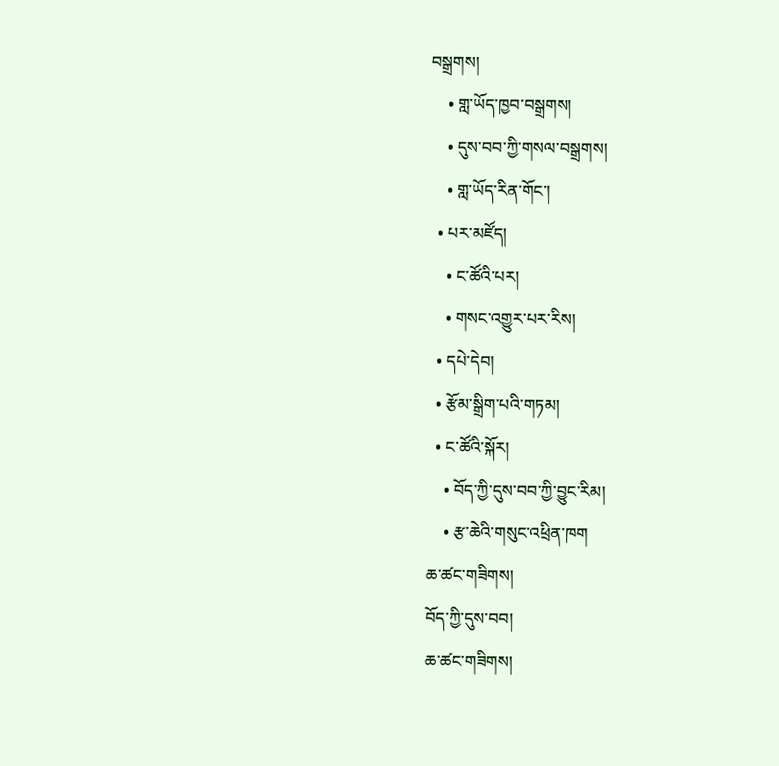བསྒྲགས།
    • གླ་ཡོད་ཁྱབ་བསྒྲགས།
    • དུས་བབ་ཀྱི་གསལ་བསྒྲགས།
    • གླ་ཡོད་རིན་གོང་།
  • པར་མཛོད།
    • ང་ཚོའི་པར།
    • གསང་འགྱུར་པར་རིས།
  • དཔེ་དེབ།
  • རྩོམ་སྒྲིག་པའི་གཏམ།
  • ང་ཚོའི་སྐོར།
    • བོད་ཀྱི་དུས་བབ་ཀྱི་བྱུང་རིམ།
    • རྩ་ཆེའི་གསུང་འཕྲིན་ཁག
ཆ་ཚང་གཟིགས།
བོད་ཀྱི་དུས་བབ།
ཆ་ཚང་གཟིགས།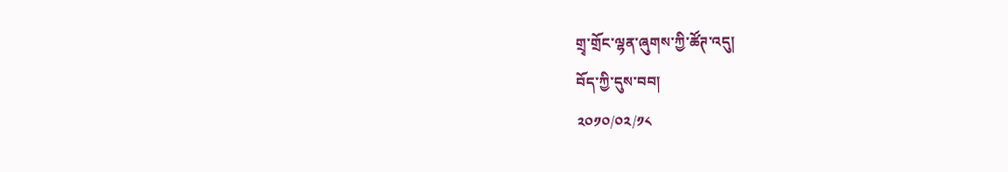གྲྭ་གྲོང་ལྷན་ཞུགས་ཀྱི་ཚོཊ་འདུ།
བོད་ཀྱི་དུས་བབ།
༢༠༡༠/༠༢/༡༨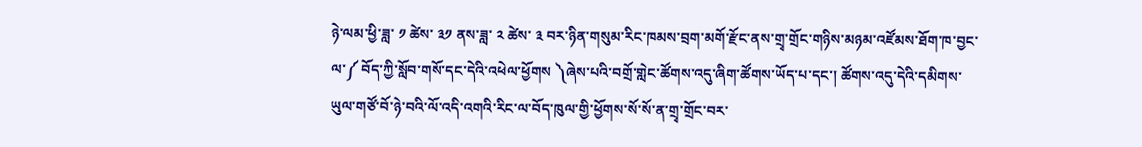ཉེ་ལམ་ཕྱི་ཟླ་ ༡ ཚེས་ ༣༡ ནས་ཟླ་ ༢ ཚེས་ ༣ བར་ཉིན་གསུམ་རིང་ཁམས་བྲག་མགོ་རྫོང་ནས་གྲྭ་གྲོང་གཉིས་མཉམ་འཛོམས་ཐོག་ཁ་བྱང་ལ་༼ བོད་ཀྱི་སློབ་གསོ་དང་དེའི་འཕེལ་ཕྱོགས ༽ཞེས་པའི་བགྲོ་གླེང་ཚོགས་འདུ་ཞིག་ཚོགས་ཡོད་པ་དང་། ཚོགས་འདུ་དེའི་དམིགས་ཡུལ་གཙོ་བོ་ཉེ་བའི་ལོ་འདི་འགའི་རིང་ལ་བོད་ཁུལ་གྱི་ཕྱོགས་སོ་སོ་ན་གྲྭ་གྲོང་བར་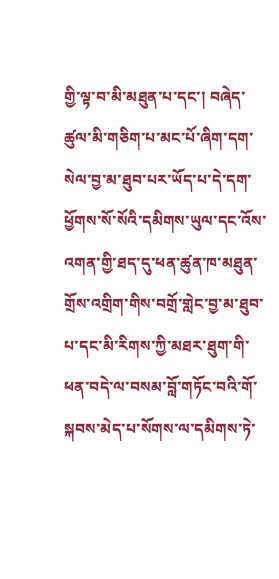གྱི་ལྟ་བ་མི་མཐུན་པ་དང་། བཞེད་ཚུལ་མི་གཅིག་པ་མང་པོ་ཞིག་དག་སེལ་བྱ་མ་ཐུབ་པར་ཡོད་པ་དེ་དག་ཕྱོགས་སོ་སོའི་དམིགས་ཡུལ་དང་འོས་འགན་གྱི་ཐད་དུ་ཕན་ཚུན་ཁ་མཐུན་གྲོས་འགྲིག་གིས་བགྲོ་གླེང་བྱ་མ་ཐུབ་པ་དང་མི་རིགས་ཀྱི་མཐར་ཐུག་གི་ཕན་བདེ་ལ་བསམ་བློ་གཏོང་བའི་གོ་སྐབས་མེད་པ་སོགས་ལ་དམིགས་ཏེ་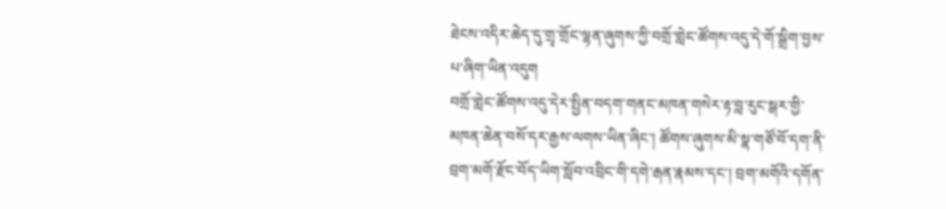ཐེངས་འདིར་ཆེད་དུ་གྲྭ་གྲོང་ལྷན་ཞུགས་ཀྱི་བགྲོ་གླེང་ཚོགས་འདུ་དེ་གོ་སྒྲིག་བྱས་པ་ཞིག་ཡིན་འདུག
བགྲོ་གླེང་ཚོགས་འདུ་དེར་སྤྱིན་བདག་གནང་མཁན་གསེར་རྟ་བླ་རུང་སྒར་གྱི་མཁན་ཆེན་བསོ་དར་རྒྱས་ལགས་ཡིན་ཞིང་། ཚོགས་ཞུགས་མི་སྣ་གཙོ་བོ་དག་ནི་བྲག་མགོ་རྫོང་བོད་ཡིག་སློབ་འབྲིང་གི་དགེ་རྒན་རྣམས་དང་། བྲག་མགོའི་དགོན་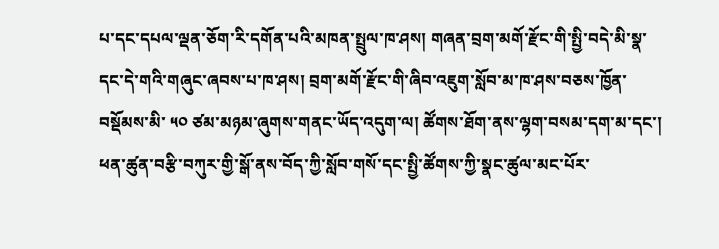པ་དང་དཔལ་ལྡན་ཅོག་རི་དགོན་པའི་མཁན་སྤྲུལ་ཁ་ཤས། གཞན་བྲག་མགོ་རྫོང་གི་སྤྱི་བདེ་མི་སྣ་དང་དེ་གའི་གཞུང་ཞབས་པ་ཁ་ཤས། བྲག་མགོ་རྫོང་གི་ཞིབ་འཇུག་སློབ་མ་ཁ་ཤས་བཅས་ཁྱོན་བསྡོམས་མི་ ༥༠ ཙམ་མཉམ་ཞུགས་གནང་ཡོད་འདུག་ལ། ཚོགས་ཐོག་ནས་ལྷག་བསམ་དག་མ་དང་། ཕན་ཚུན་བརྩི་བཀུར་གྱི་སྒོ་ནས་བོད་ཀྱི་སློབ་གསོ་དང་སྤྱི་ཚོགས་ཀྱི་སྣང་ཚུལ་མང་པོར་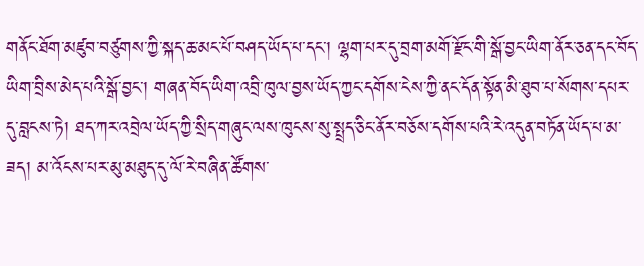གནོང་ཐོག་མཛུབ་བཙུགས་ཀྱི་སྐད་ཆ་མང་པོ་བཤད་ཡོད་པ་དང་། ལྷག་པར་དུ་བྲག་མགོ་རྫོང་གི་སྒོ་བྱང་ཡིག་ནོར་ཅན་དང་བོད་ཡིག་བྲིས་མེད་པའི་སྒོ་བྱང་། གཞན་བོད་ཡིག་འབྲི་ཁུལ་བྱས་ཡོད་ཀྱང་དགོས་ངེས་ཀྱི་ནང་དོན་སྟོན་མི་ཐུབ་པ་སོགས་དཔར་དུ་བླངས་ཏེ། ཐད་ཀར་འབྲེལ་ཡོད་ཀྱི་སྲིད་གཞུང་ལས་ཁུངས་སུ་སྤྲད་ཅིང་ནོར་བཅོས་དགོས་པའི་རེ་འདུན་བཏོན་ཡོད་པ་མ་ཟད། མ་འོངས་པར་མུ་མཐུད་དུ་ལོ་རེ་བཞིན་ཚོགས་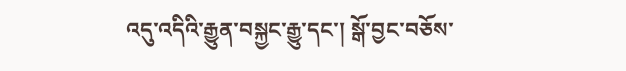འདུ་འདིའི་རྒྱུན་བསྐྱང་རྒྱུ་དང་། སྒོ་བྱང་བཅོས་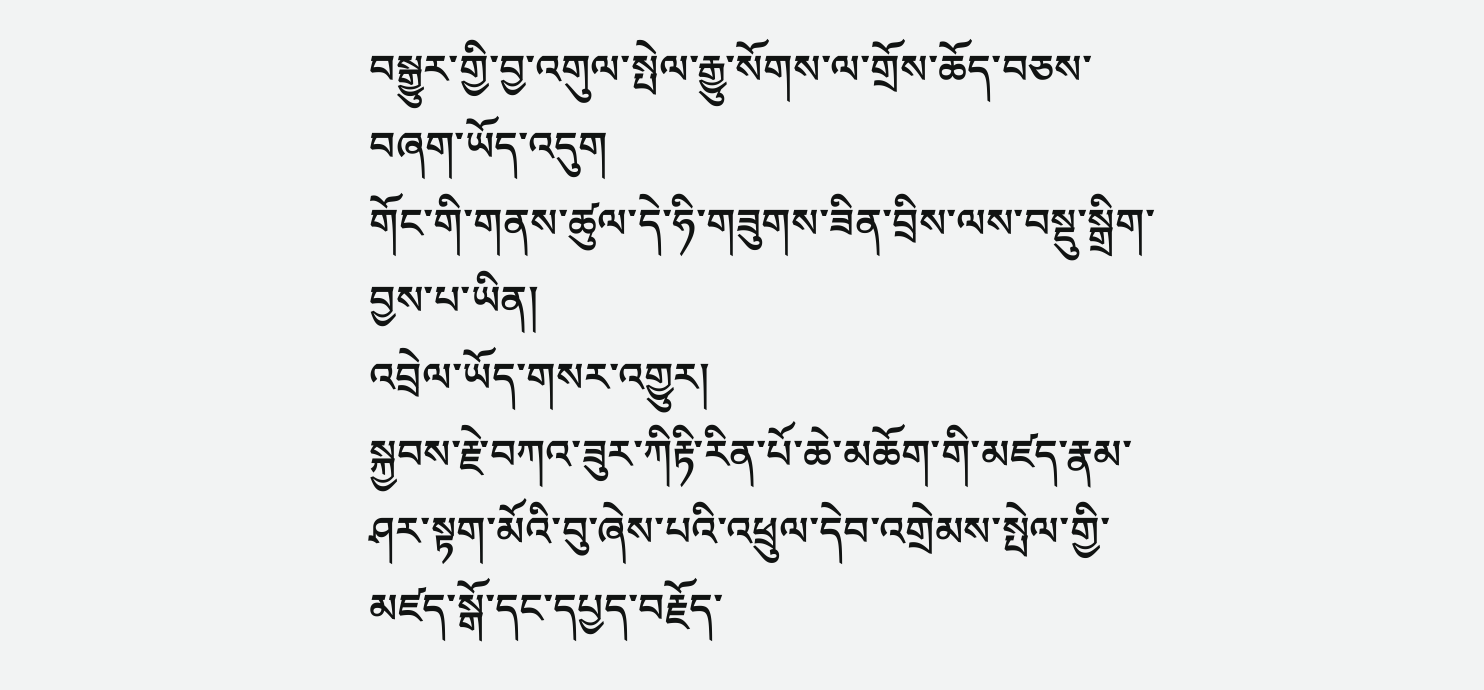བསྒྱུར་གྱི་བྱ་འགུལ་སྤེལ་རྒྱུ་སོགས་ལ་གྲོས་ཆོད་བཅས་བཞག་ཡོད་འདུག
གོང་གི་གནས་ཚུལ་དེ་ཧི་གཟུགས་ཟིན་བྲིས་ལས་བསྡུ་སྒྲིག་བྱས་པ་ཡིན།
འབྲེལ་ཡོད་གསར་འགྱུར།
སྐྱབས་རྗེ་བཀའ་ཟུར་ཀིརྟི་རིན་པོ་ཆེ་མཆོག་གི་མཛད་རྣམ་ཤར་སྟག་མོའི་བུ་ཞེས་པའི་འཕྲུལ་དེབ་འགྲེམས་སྤེལ་གྱི་མཛད་སྒོ་དང་དཔྱད་བརྗོད་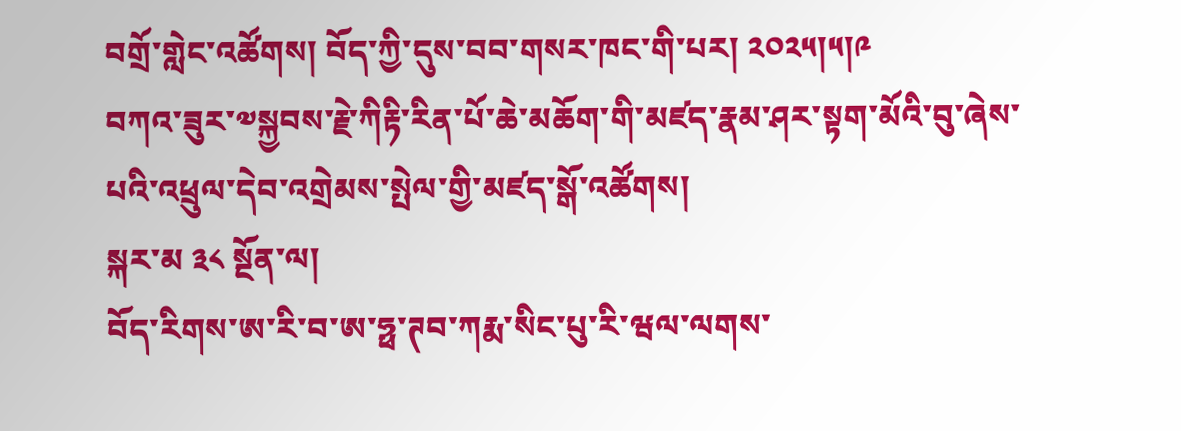བགྲོ་གླེང་འཚོགས། བོད་ཀྱི་དུས་བབ་གསར་ཁང་གི་པར། ༢༠༢༥།༥།༩
བཀའ་ཟུར་༧སྐྱབས་རྗེ་ཀིརྟི་རིན་པོ་ཆེ་མཆོག་གི་མཛད་རྣམ་ཤར་སྟག་མོའི་བུ་ཞེས་པའི་འཕྲུལ་དེབ་འགྲེམས་སྤེལ་གྱི་མཛད་སྒོ་འཚོགས།
སྐར་མ ༣༨ སྔོན་ལ།
བོད་རིགས་ཨ་རི་བ་ཨ་ཧྥ་ཊབ་ཀརྨ་སིང་པུ་རི་ཝལ་ལགས་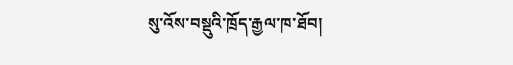སུ་འོས་བསྡུའི་ཁྲོད་རྒྱལ་ཁ་ཐོབ།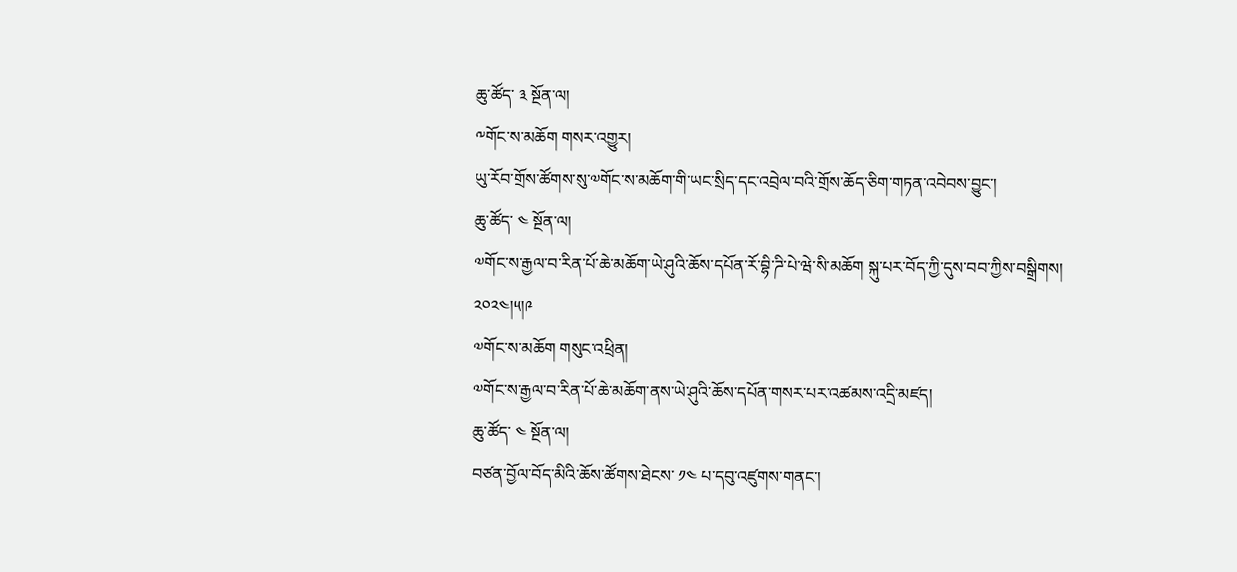ཆུ་ཚོད་ ༣ སྔོན་ལ།
༸གོང་ས་མཆོག གསར་འགྱུར།
ཡུ་རོབ་གྲོས་ཚོགས་སུ་༧གོང་ས་མཆོག་གི་ཡང་སྲིད་དང་འབྲེལ་བའི་གྲོས་ཆོད་ཅིག་གཏན་འབེབས་བྱུང་།
ཆུ་ཚོད་ ༤ སྔོན་ལ།
༧གོང་ས་རྒྱལ་བ་རིན་པོ་ཆེ་མཆོག་ཡེ་ཤུའི་ཆོས་དཔོན་རོ་བྷི་ཌི་པེ་ཝེ་སི་མཆོག སྐུ་པར་བོད་ཀྱི་དུས་བབ་ཀྱིས་བསྒྲིགས། ༢༠༢༤།༥།༩
༧གོང་ས་མཆོག གསུང་འཕྲིན།
༧གོང་ས་རྒྱལ་བ་རིན་པོ་ཆེ་མཆོག་ནས་ཡེ་ཤུའི་ཆོས་དཔོན་གསར་པར་འཚམས་འདྲི་མཛད།
ཆུ་ཚོད་ ༤ སྔོན་ལ།
བཙན་བྱོལ་བོད་མིའི་ཆོས་ཚོགས་ཐེངས་ ༡༤ པ་དབུ་འཛུགས་གནང་།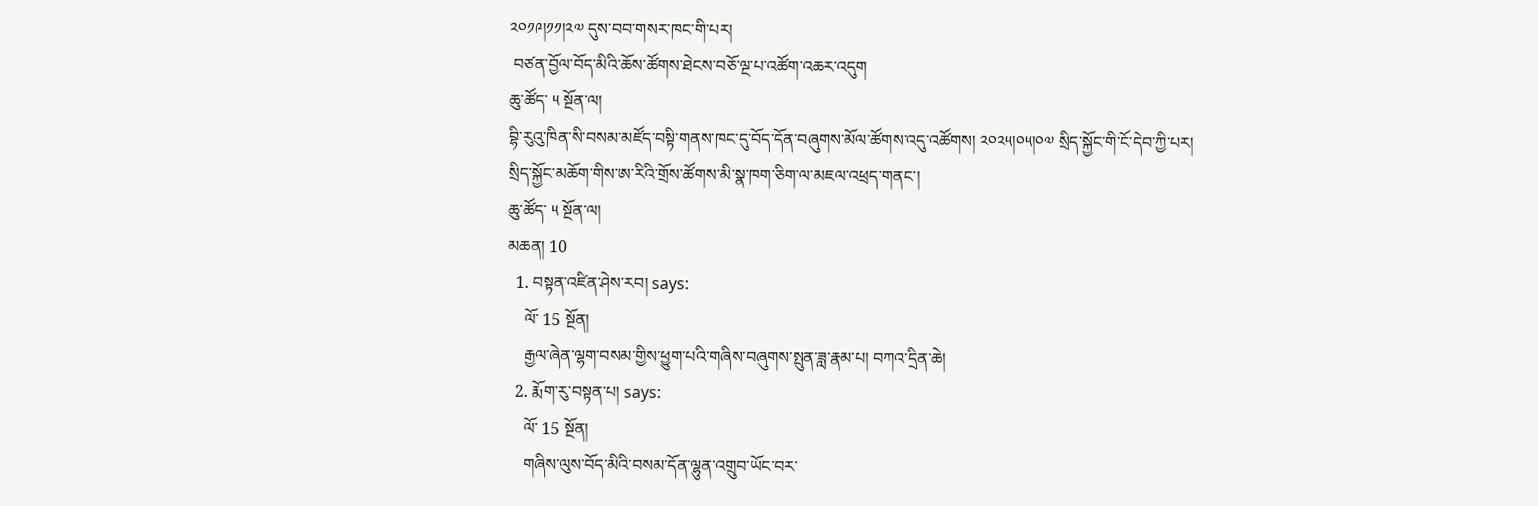༢༠༡༩།༡༡།༢༧ དུས་བབ་གསར་ཁང་གི་པར།
 བཙན་བྱོལ་བོད་མིའི་ཆོས་ཚོགས་ཐེངས་བཅོ་ལྔ་པ་འཚོག་འཆར་འདུག
ཆུ་ཚོད་ ༥ སྔོན་ལ།
བྷི་རུའུ་ཁིན་སི་བསམ་མཛོད་བསྟི་གནས་ཁང་དུ་བོད་དོན་བཞུགས་མོལ་ཚོགས་འདུ་འཚོགས། ༢༠༢༥།༠༥།༠༧ སྲིད་སྐྱོང་གི་ངོ་དེབ་ཀྱི་པར།
སྲིད་སྐྱོང་མཆོག་གིས་ཨ་རིའི་གྲོས་ཚོགས་མི་སྣ་ཁག་ཅིག་ལ་མཇལ་འཕྲད་གནང་།
ཆུ་ཚོད་ ༥ སྔོན་ལ།
མཆན། 10
  1. བསྟན་འཛིན་ཤེས་རབ། says:
    ལོ་ 15 སྔོན།
    རྒྱལ་ཞེན་ལྷག་བསམ་གྱིས་ཕྱུག་པའི་གཞིས་བཞུགས་སྤུན་ཟླ་རྣམ་པ། བཀའ་དྲིན་ཆེ།
  2. རྨོག་རུ་བསྟན་པ། says:
    ལོ་ 15 སྔོན།
    གཞིས་ལུས་བོད་མིའི་བསམ་དོན་ལྷུན་འགྲུབ་ཡོང་བར་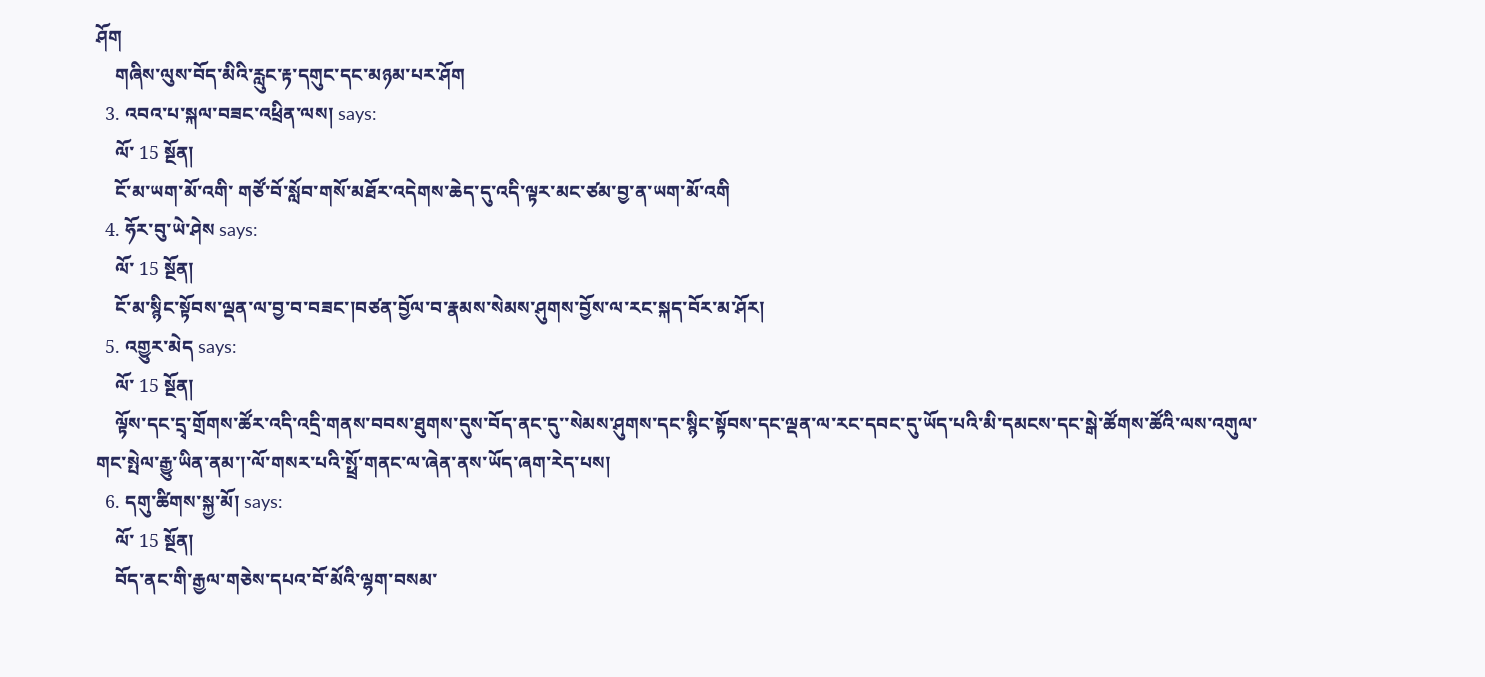ཤོག
    གཞིས་ལུས་བོད་མིའི་རླུང་རྟ་དགུང་དང་མཉམ་པར་ཤོག
  3. འབའ་པ་སྐལ་བཟང་འཕྲིན་ལས། says:
    ལོ་ 15 སྔོན།
    ངོ་མ་ཡག་མོ་འགི་ གཙོ་བོ་སློབ་གསོ་མཐོར་འདེགས་ཆེད་དུ་འདི་ལྟར་མང་ཙམ་བྱ་ན་ཡག་མོ་འགི
  4. ཧོར་བུ་ཡེ་ཤེས says:
    ལོ་ 15 སྔོན།
    ངོ་མ་སྙིང་སྟོབས་ལྡན་ལ་བྱ་བ་བཟང་།བཙན་བྱོལ་བ་རྣམས་སེམས་ཤུགས་བྱོས་ལ་རང་སྐད་བོར་མ་ཤོར།
  5. འགྱུར་མེད says:
    ལོ་ 15 སྔོན།
    ལྟོས་དང་དྲྭ་གྲོགས་ཚོར་འདི་འདྲི་གནས་བབས་ཐུགས་དུས་བོད་ནང་དུ་་སེམས་ཤུགས་དང་སྙིང་སྟོབས་དང་ལྡན་ལ་རང་དབང་དུ་ཡོད་པའི་མི་དམངས་དང་སྒེ་ཚོགས་ཚོའི་ལས་འགུལ་གང་སྤེལ་རྒྱུ་ཡིན་ནམ་།་ལོ་གསར་པའི་སྥྲོ་གནང་ལ་ཞེན་ནས་ཡོད་ཞག་རེད་པས།
  6. དགུ་ཚིགས་སྐྱ་མོ། says:
    ལོ་ 15 སྔོན།
    བོད་ནང་གི་རྒྱལ་གཅེས་དཔའ་བོ་མོའི་ལྷག་བསམ་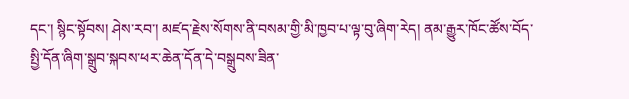དང་། སྙིང་སྟོབས། ཤེས་རབ་། མཛད་རྗེས་སོགས་ནི་བསམ་གྱི་མི་ཁྱབ་པ་ལྟ་བུ་ཞིག་རེད། ནམ་རྒྱུར་ཁོང་ཚོས་བོད་སྤྱི་དོན་ཞིག་སྒྲུབ་སྐབས་ཕར་ཆེན་དོན་དེ་བསྒྲུབས་ཟིན་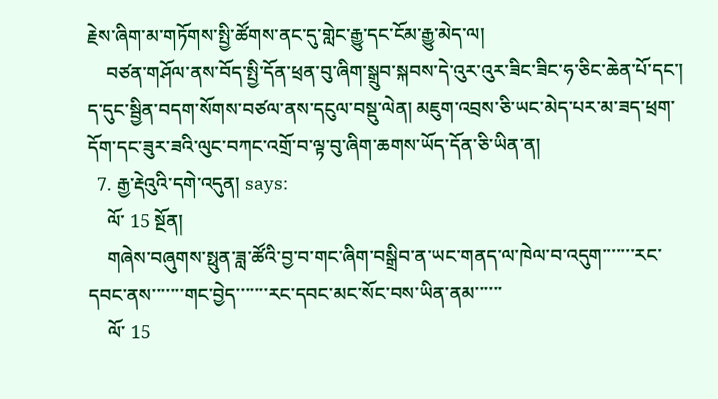རྗེས་ཞིག་མ་གཏོགས་སྤྱི་ཚོགས་ནང་དུ་གླེང་རྒྱུ་དང་ངོམ་རྒྱུ་མེད་ལ།
    བཙན་གཤོལ་ནས་བོད་སྤྱི་དོན་ཕྲན་བུ་ཞིག་སྒྲུབ་སྐབས་དེ་འུར་འུར་ཟིང་ཟིང་ཧ་ཅིང་ཆེན་པོ་དང་། ད་དུང་སྦྱིན་བདག་སོགས་བཙལ་ནས་དངུལ་བསྡུ་ལེན། མཇུག་འབྲས་ཅི་ཡང་མེད་པར་མ་ཟད་ཕྲག་དོག་དང་ཟུར་ཟའི་ལུང་བཀང་འགྲོ་བ་ལྟ་བུ་ཞིག་ཆགས་ཡོད་དོན་ཅི་ཡིན་ན།
  7. རྒྱ་རྡེའུའི་དགེ་འདུན། says:
    ལོ་ 15 སྔོན།
    གཞེས་བཞུགས་སྥུན་ཟླ་ཚོའི་བྱ་བ་གང་ཞིག་བསྒྲིབ་ན་ཡང་གནད་ལ་ཁེལ་བ་འདུག་་་་་་་རང་དབང་ནས་་་་་་་གང་བྱེད་་་་་་་རང་དབང་མང་སོང་བས་ཡིན་ནམ་་་་་་
    ལོ་ 15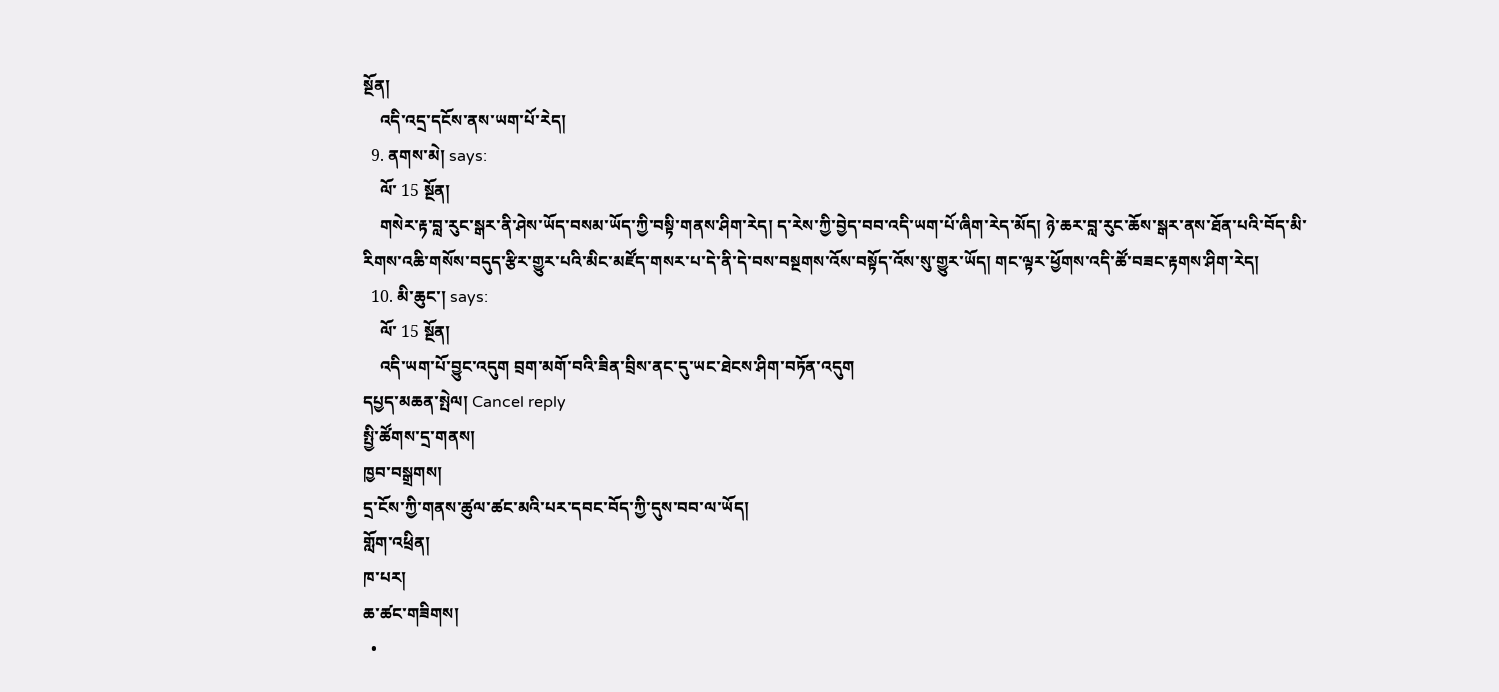སྔོན།
    འདི་འདྲ་དངོས་ནས་ཡག་པོ་རེད།
  9. ནགས་མེ། says:
    ལོ་ 15 སྔོན།
    གསེར་རྟ་བླ་རུང་སྒར་ནི་ཤེས་ཡོད་བསམ་ཡོད་ཀྱི་བསྟི་གནས་ཤིག་རེད། ད་རེས་ཀྱི་བྱེད་བབ་འདི་ཡག་པོ་ཞིག་རེད་མོད། ཉེ་ཆར་བླ་རུང་ཆོས་སྒར་ནས་ཐོན་པའི་བོད་མི་རིགས་འཆི་གསོས་བདུད་རྩིར་གྱུར་པའི་མིང་མཛོད་གསར་པ་དེ་ནི་དེ་བས་བསྔགས་འོས་བསྟོད་འོས་སུ་གྱུར་ཡོད། གང་ལྟར་ཕྱོགས་འདི་ཚོ་བཟང་རྟགས་ཤིག་རེད།
  10. མི་ཆུང་། says:
    ལོ་ 15 སྔོན།
    འདི་ཡག་པོ་བྱུང་འདུག བྲག་མགོ་བའི་ཟིན་བྲིས་ནང་དུ་ཡང་ཐེངས་ཤིག་བཏོན་འདུག
དཔྱད་མཆན་སྤེལ། Cancel reply
སྤྱི་ཚོགས་དྲ་གནས།
ཁྱབ་བསྒྲགས།
དྲ་ངོས་ཀྱི་གནས་ཚུལ་ཚང་མའི་པར་དབང་བོད་ཀྱི་དུས་བབ་ལ་ཡོད།
གློག་འཕྲིན།
ཁ་པར།
ཆ་ཚང་གཟིགས།
  •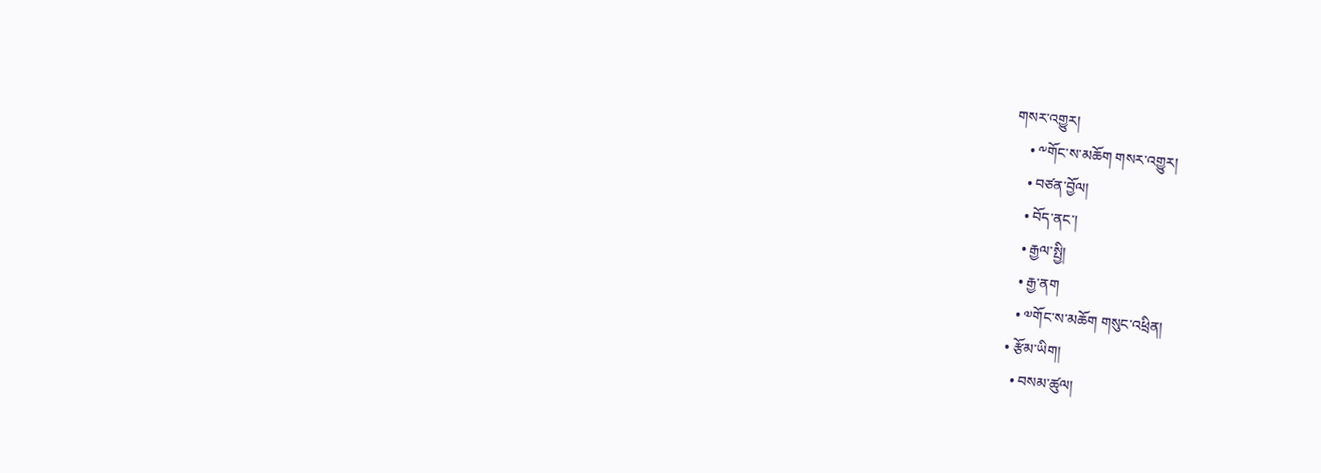གསར་འགྱུར།
    • ༸གོང་ས་མཆོག གསར་འགྱུར།
    • བཙན་བྱོལ།
    • བོད་ནང་།
    • རྒྱལ་སྤྱི།
    • རྒྱ་ནག
    • ༧གོང་ས་མཆོག གསུང་འཕྲིན།
  • རྩོམ་ཡིག།
    • བསམ་ཚུལ།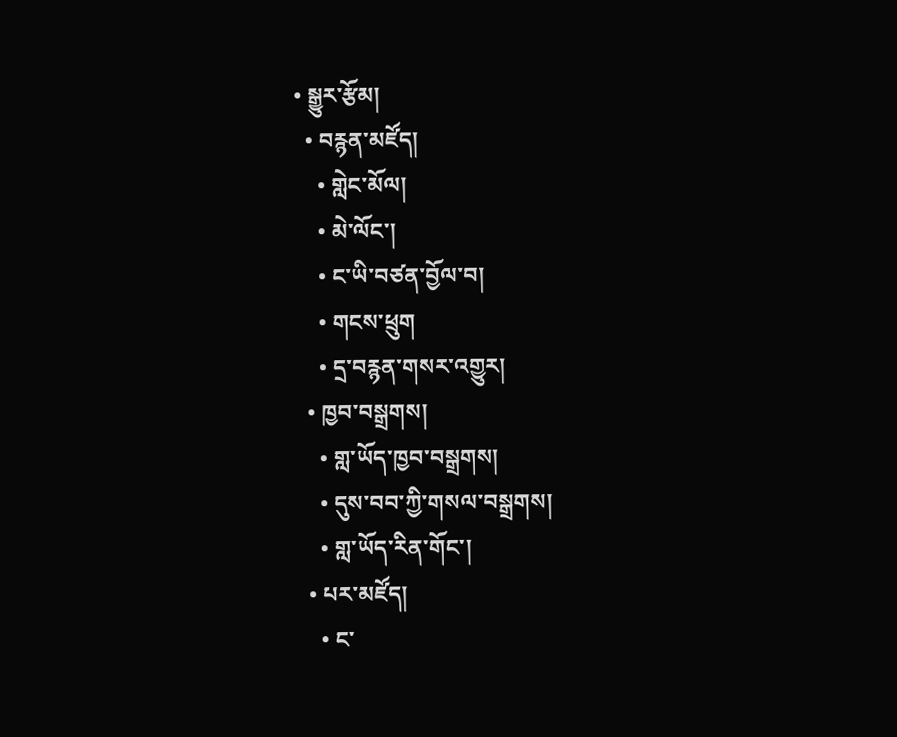• སྒྱུར་རྩོམ།
  • བརྙན་མཛོད།
    • གླེང་མོལ།
    • མེ་ལོང་།
    • ང་ཡི་བཙན་བྱོལ་བ།
    • གངས་ཕྲུག
    • དྲ་བརྙན་གསར་འགྱུར།
  • ཁྱབ་བསྒྲགས།
    • གླ་ཡོད་ཁྱབ་བསྒྲགས།
    • དུས་བབ་ཀྱི་གསལ་བསྒྲགས།
    • གླ་ཡོད་རིན་གོང་།
  • པར་མཛོད།
    • ང་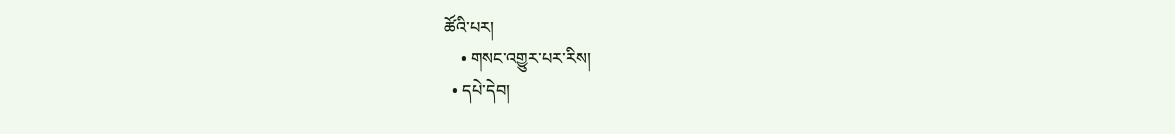ཚོའི་པར།
    • གསང་འགྱུར་པར་རིས།
  • དཔེ་དེབ།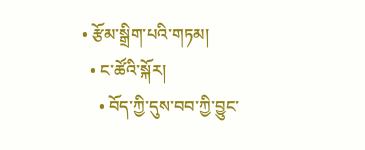• རྩོམ་སྒྲིག་པའི་གཏམ།
  • ང་ཚོའི་སྐོར།
    • བོད་ཀྱི་དུས་བབ་ཀྱི་བྱུང་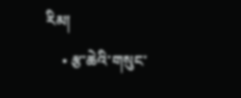རིམ།
    • རྩ་ཆེའི་གསུང་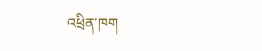འཕྲིན་ཁག